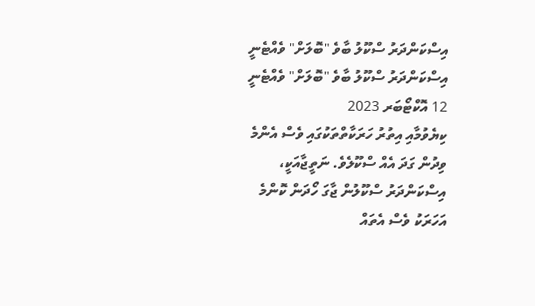އިސްކަންދަރު ސްކޫލު ބާވެ "ބޮލަށް" ވެއްޓެނީ
އިސްކަންދަރު ސްކޫލު ބާވެ "ބޮލަށް" ވެއްޓެނީ
12 އޮކްޓޯބަރ 2023
ކިޔެވުމާއި އިތުރު ހަރަކާތްތަކުގައި ވެސް އެންމެ ވިދުން ގަދަ އެއް ސްކޫލެވެ. ނަތީޖާއަކީ، އިސްކަންދަރު ސްކޫލުން ޖާގަ ހޯދަން ކޮންމެ އަހަރަކު ވެސް އެތައް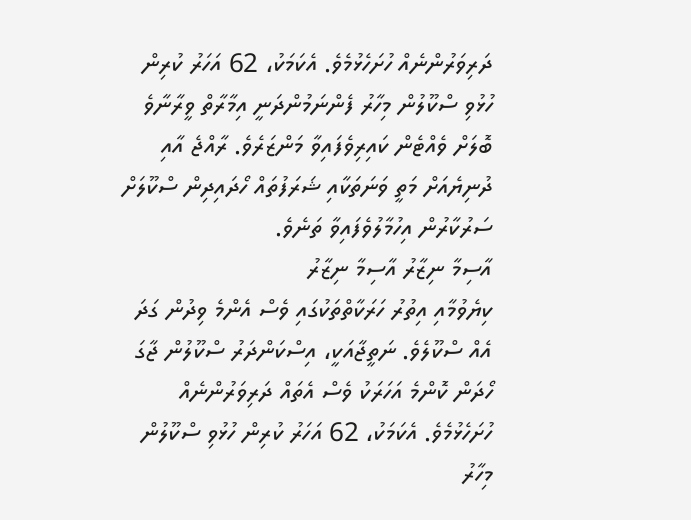ދަރިވަރުންނެއް ހުށަހެޅުމެވެ. އެކަމަކު، 62 އަހަރު ކުރިން ހުޅުވި ސްކޫލުން މިހާރު ފެންނަމުންދަނީ އިމާރާތް ވީރާނާވެ ބޮލަށް ވެއްޓެން ކައިރިވެފައިވާ މަންޒަރެވެ. ރާއްޖެ އާއި ދުނިޔެއަށް މަތީ ވަނަތަކާއި ޝަރަފުތައް ހޯދައިދިން ސްކޫލަށް ސަރުކާރުން އިހުމާލުވެފައިވާ ތަނެވެ.
އާސިމާ ނިޒާރު އާސިމާ ނިޒާރު
ކިޔެވުމާއި އިތުރު ހަރަކާތްތަކުގައި ވެސް އެންމެ ވިދުން ގަދަ އެއް ސްކޫލެވެ. ނަތީޖާއަކީ، އިސްކަންދަރު ސްކޫލުން ޖާގަ ހޯދަން ކޮންމެ އަހަރަކު ވެސް އެތައް ދަރިވަރުންނެއް ހުށަހެޅުމެވެ. އެކަމަކު، 62 އަހަރު ކުރިން ހުޅުވި ސްކޫލުން މިހާރު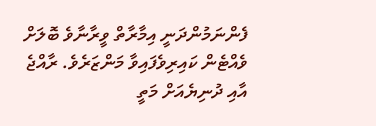ފެންނަމުންދަނީ އިމާރާތް ވީރާނާވެ ބޮލަށް ވެއްޓެން ކައިރިވެފައިވާ މަންޒަރެވެ. ރާއްޖެ އާއި ދުނިޔެއަށް މަތީ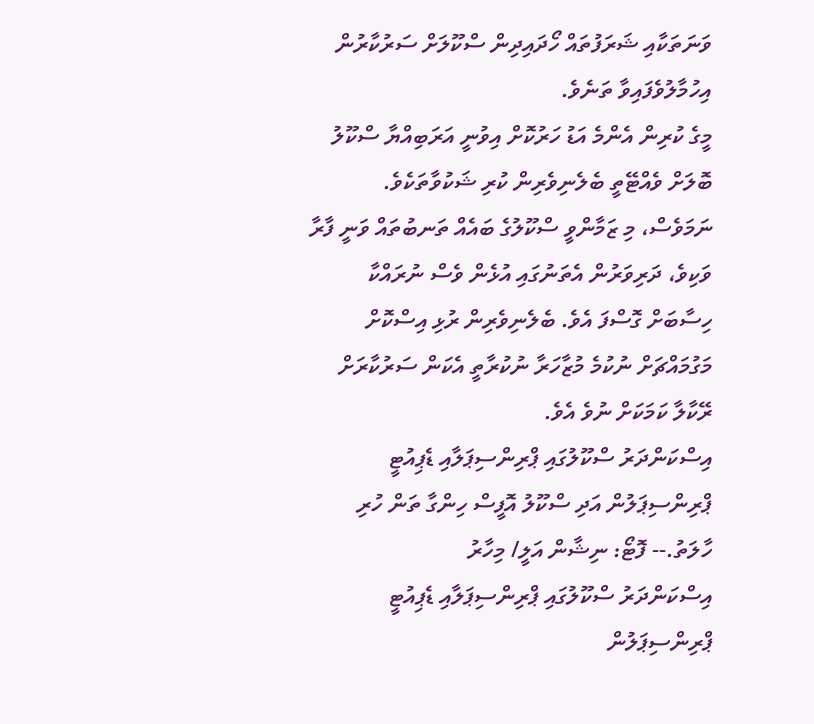ވަނަތަކާއި ޝަރަފުތައް ހޯދައިދިން ސްކޫލަށް ސަރުކާރުން އިހުމާލުވެފައިވާ ތަނެވެ.
މީގެ ކުރިން އެންމެ އަޑު ހަރުކޮށް އިވުނީ އަރަބިއްޔާ ސްކޫލު ބޮލަށް ވެއްޓޭތީ ބެލެނިވެރިން ކުރި ޝަކުވާތަކެވެ.
ނަމަވެސް، މި ޒަމާންވީ ސްކޫލުގެ ބައެއް ތަނބުތައް ވަނީ ފާރާ ވަކިވެ، ދަރިވަރުން އެތަނުގައި އުޅެން ވެސް ނުރައްކާ ހިސާބަށް ގޮސްފަ އެވެ. ބެލެނިވެރިން ރުޅި އިސްކޮށް މަގުމައްޗަށް ނުކުމެ މުޒާހަރާ ނުކުރާތީ އެކަން ސަރުކާރަށް ރޭކާލާ ކަމަކަށް ނުވެ އެވެ.
އިސްކަންދަރު ސްކޫލުގައި ޕްރިންސިޕަލާއި ޑެޕިއުޓީ ޕްރިންސިޕަލުން އަދި ސްކޫލު އޮފީސް ހިންގާ ތަން ހުރި ހާލަތު.-- ފޮޓޯ: ނިޝާން އަލީ/ މިހާރު
އިސްކަންދަރު ސްކޫލުގައި ޕްރިންސިޕަލާއި ޑެޕިއުޓީ ޕްރިންސިޕަލުން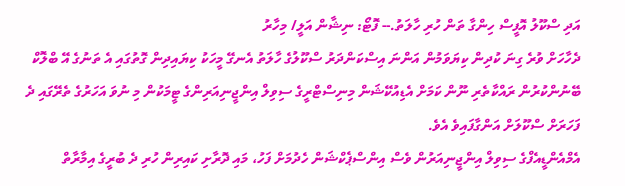އަދި ސްކޫލު އޮފީސް ހިންގާ ތަން ހުރި ހާލަތު.-- ފޮޓޯ: ނިޝާން އަލީ/ މިހާރު
ދެހާހަށް ވުރެ ގިނަ ކުދިން ކިޔަވަމުން އަންނަ އިސްކަންދަރު ސްކޫލުގެ ހާލަތު އެނގޭ މީހަކު ކިޔައިދިން ގޮތުގައި އެ ތަނުގެ އޭ ބްލޮކް ބޭނުންކުރުން ރައްކާތެރި ނޫން ކަމަށް އެޑިއުކޭޝަން މިނިސްޓްރީގެ ސިވިލް އިންޖީނިއަރިންގެ ޓީމަކުން މި ނުވަ އަހަރުގެ ތެރޭގައި ދެ ފަހަރަށް ސްކޫލަށް އަންގާފައިވެ އެވެ.
އެމްއެންޑީއެފްގެ ސިވިލް އިންޖީނިއަރުން ވެސް އިންސްޕެކްޝަން ހެދުމަށް ފަހު، މައި ދޮރާށި ކައިރިން ހުރި ދެ ބުރީގެ އިމާރާތް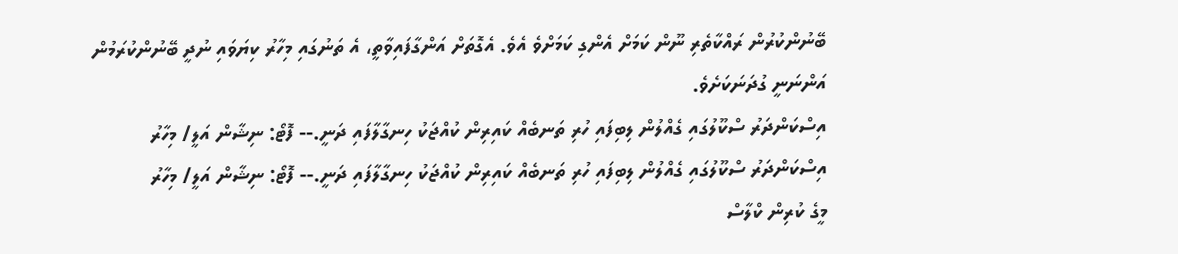ބޭނުންކުރުން ރައްކާތެރި ނޫން ކަމަށް އެންގި ކަމަށްވެ އެވެ. އެގޮތަށް އަންގާފައިވާތީ، އެ ތަނުގައި މިހާރު ކިޔަވައި ނުދީ ބޭނުންކުރަމުން އަންނަނީ ގުދަނަކަށެވެ.
އިސްކަންދަރު ސްކޫލުގައި ގެއްލުން ލިބިފައި ހުރި ތަނބެއް ކައިރިން ކުއްޖަކު ހިނގާލާފައި ދަނީ.-- ފޮޓޯ: ނިޝާން އަލީ/ މިހާރު
އިސްކަންދަރު ސްކޫލުގައި ގެއްލުން ލިބިފައި ހުރި ތަނބެއް ކައިރިން ކުއްޖަކު ހިނގާލާފައި ދަނީ.-- ފޮޓޯ: ނިޝާން އަލީ/ މިހާރު
މީގެ ކުރިން ކްލާސް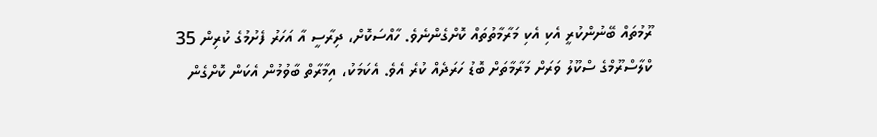ރޫމުތައް ބޭނުންކުރީ އެކި އެކި މަރާމާތުތައް ކޮށްގެންނެވެ. ހާއްސަކޮށް، ދިރާސީ އާ އަހަރު ފެށުމުގެ ކުރިން 35 ކްލާސްރޫމްގެ ސްކޫލު ވަރަށް މަރާމާތަށް ބޮޑު ހަރަދެއް ކުރެ އެވެ. އެކަމަކު، އިމާރާތް ބާވުމުން އެކަން ކޮށްގެން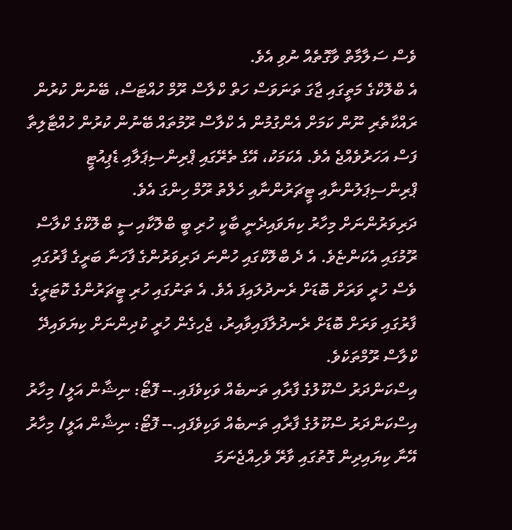ވެސް ސަލާމާތް ވާގޮތެއް ނުވި އެވެ.
އެ ބްލޮކްގެ މަތީގައި ޖާގަ ތަނަވަސް ހަތް ކްލާސް ރޫމް ހުއްޓަސް، ބޭނުން ކުރުން ރައްކާތެރި ނޫން ކަމަށް އެންގުމުން އެ ކްލާސް ރޫމުތައް ބޭނުން ކުރުން ހުއްޓާލިތާ ފަސް އަހަރުވެއްޖެ އެވެ. އެކަމަކު، އޭގެ ތެރޭގައި ޕްރިންސިޕަލާއި ޑެޕިއުޓީ ޕްރިންސިޕަލުންނާއި ޓީޗަރުންނާއި ހެލްތު ރޫމް ހިންގަ އެވެ.
ދަރިވަރުންނަށް މިހާރު ކިޔަވައިދެނީ ބާކީ ހުރި ބީ ބްލޮކާއި ސީ ބްލޮކްގެ ކްލާސް ރޫމުގައި އެކަންޏެވެ. އެ ދެ ބްލޮކްގައި ހުންނަ ދަރިވަރުންގެ ފާހަނާ ބަރީގެ ފާރުގައި ވެސް ހުރީ ވަރަށް ބޮޑަށް ރެނދުލައިފަ އެވެ. އެ ތަނުގައި ހުރި ޓީޗަރުންގެ ކޮޓަރީގެ ފާރުގައި ވަރަށް ބޮޑަށް ރެނދުލާފައިވާއިރު، ޖެހިގެން ހުރީ ކުދިންނަށް ކިޔަވައިދޭ ކްލާސް ރޫމްތަކެވެ.
އިސްކަންދަރު ސްކޫލުގެ ފާރާއި ތަނބެއް ވަކިވެފައި.-- ފޮޓޯ: ނިޝާން އަލީ/ މިހާރު
އިސްކަންދަރު ސްކޫލުގެ ފާރާއި ތަނބެއް ވަކިވެފައި.-- ފޮޓޯ: ނިޝާން އަލީ/ މިހާރު
އޭނާ ކިޔައިދިން ގޮތުގައި ވާރޭ ވެހިއްޖެނަމަ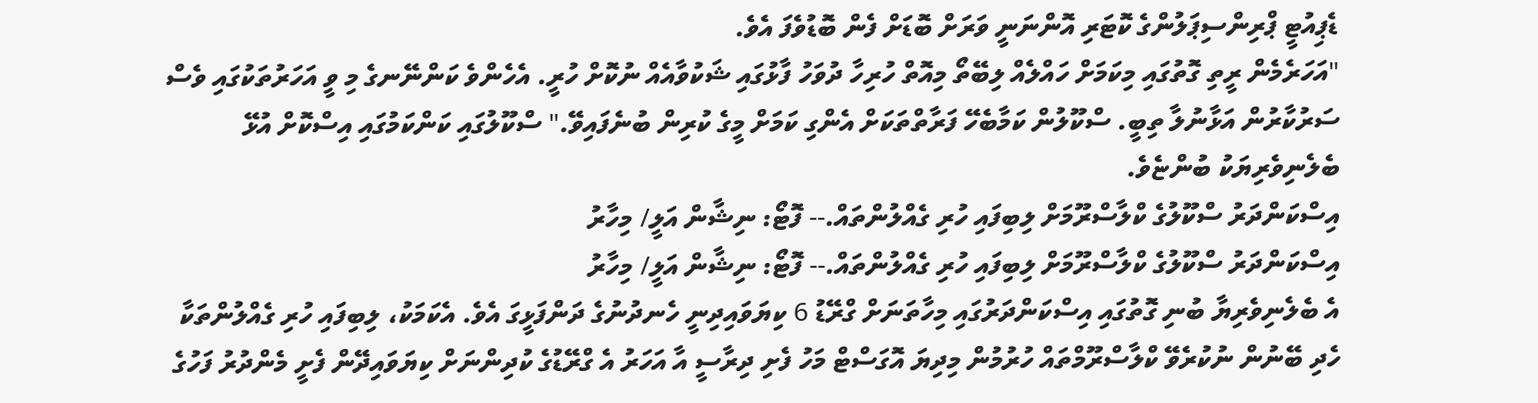ޑެޕިއުޓީ ޕްރިންސިޕަލުންގެ ކޮޓަރި އޮންނަނީ ވަރަށް ބޮޑަށް ފެން ބޮޑުވެފަ އެވެ.
"އަހަރެމެން ރީތި ގޮތުގައި މިކަމަށް ހައްލެއް ލިބޭތޯ މިއޮތް ހުރިހާ ދުވަހު ފާޅުގައި ޝަކުވާއެއް ނުކޮށް ހުރީ. އެހެންވެ ކަންނޭނގެ މި ވީ އަހަރުތަކުގައި ވެސް ސަރުކާރުން އަޅާނުލާ ތިބީ. ސްކޫލުން ކަމާބެހޭ ފަރާތްތަކަށް އެންގި ކަމަށް މީގެ ކުރިން ބުނެފައިވޭ." ސްކޫލުގައި ކަންކަމުގައި އިސްކޮށް އުޅޭ ބެލެނިވެރިޔަކު ބުންޏެވެ.
އިސްކަންދަރު ސްކޫލުގެ ކްލާސްރޫމަށް ލިބިފައި ހުރި ގެއްލުންތައް.-- ފޮޓޯ: ނިޝާން އަލީ/ މިހާރު
އިސްކަންދަރު ސްކޫލުގެ ކްލާސްރޫމަށް ލިބިފައި ހުރި ގެއްލުންތައް.-- ފޮޓޯ: ނިޝާން އަލީ/ މިހާރު
އެ ބެލެނިވެރިޔާ ބުނި ގޮތުގައި އިސްކަންދަރުގައި މިހާތަނަށް ގްރޭޑު 6 ކިޔަވައިދިނީ ހެނދުނުގެ ދަންފަޅީގަ އެވެ. އެކަމަކު، ލިބިފައި ހުރި ގެއްލުންތަކާ ހެދި ބޭނުން ނުކުރެވޭ ކްލާސްރޫމްތައް ހުރުމުން މިދިޔަ އޮގަސްޓް މަހު ފެށި ދިރާސީ އާ އަހަރު އެ ގްރޭޑުގެ ކުދިންނަށް ކިޔަވައިދޭން ފެށީ މެންދުރު ފަހުގެ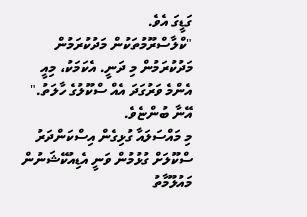ގަޑީގަ އެވެ.
"ކްލާސްރޫމުތަކުން މަދުކުރަމުން މަދުކުރަމުން މި ދަނީ. އެކަމަކު، މިއީ އެންމެ ވަރުގަދަ އެއް ސްކޫލުގެ ހާލަތު." އޭނާ ބުންޏެވެ.
މި މައްސަލައާ ގުޅިގެން އިސްކަންދަރު ސްކޫލަށް ގުޅުމުން ވަނީ އެޑިއުކޭޝަނުން މައުލޫމާތު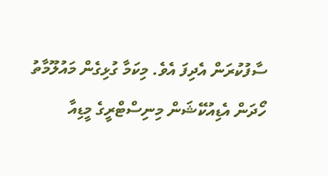ސާފުކުރަން އެދިފަ އެވެ. މިކަމާ ގުޅިގެން މައުލޫމާތު ހޯދަން އެޑިއުކޭޝަން މިނިސްޓްރީގެ މީޑިއާ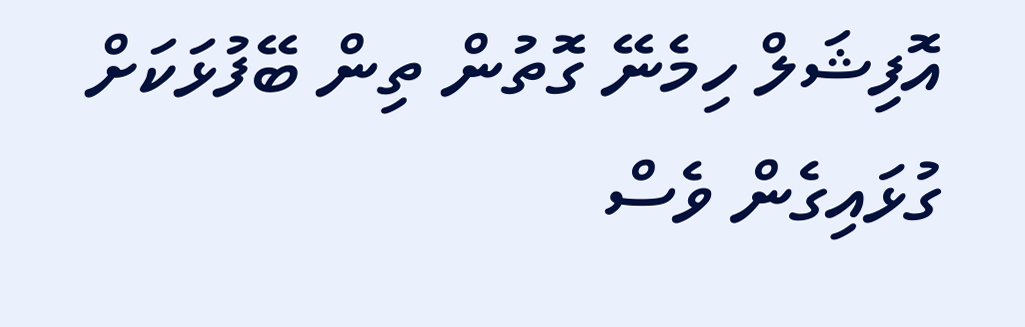އޮފިޝަލް ހިމެނޭ ގޮތުން ތިން ބޭފުޅަކަށް ގުޅައިގެން ވެސް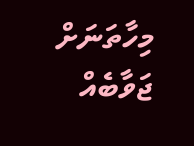މިހާތަނަށް ޖަވާބެއް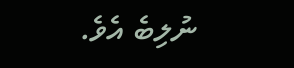ނުލިބެ އެވެ.